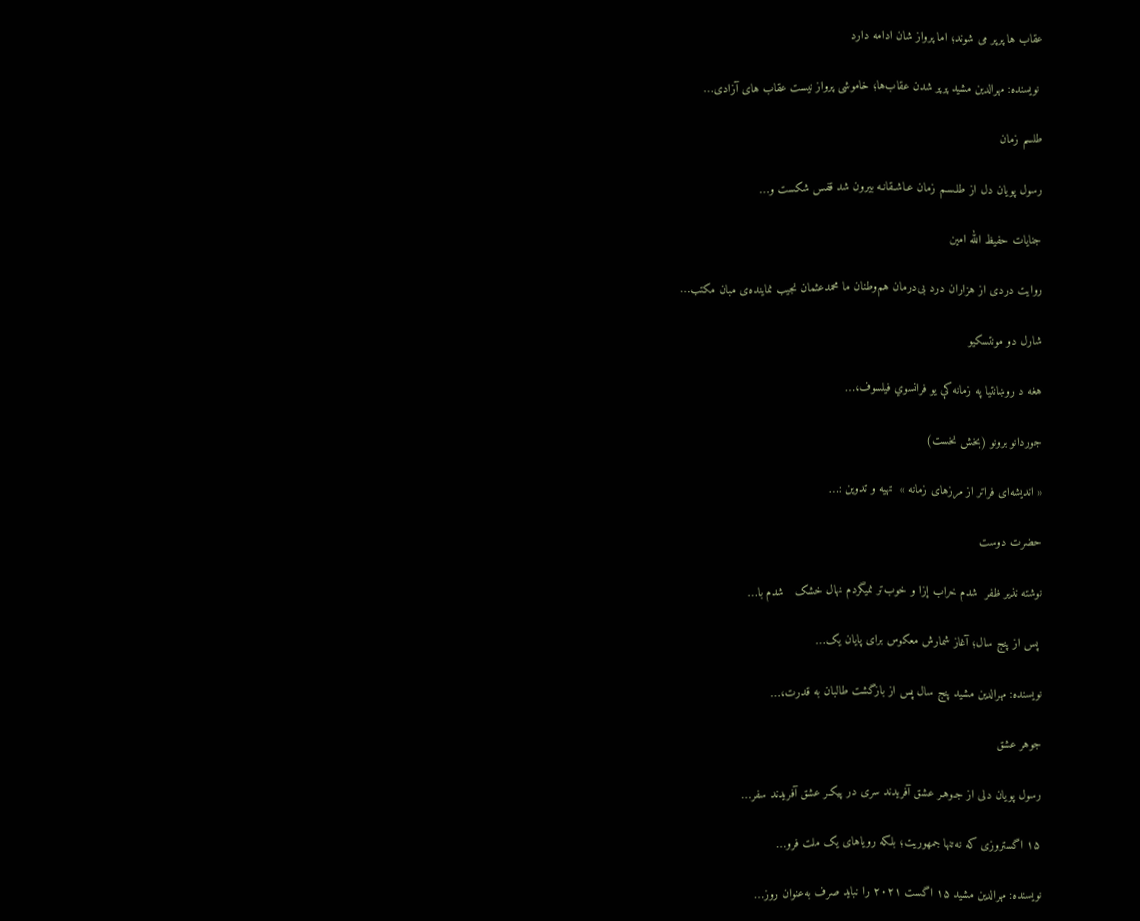عقاب ها پرپر می شوند؛ اما پرواز شان ادامه دارد

 نویسنده: مهرالدین مشید پرپر شدن عقاب‌ها؛ خاموشی پرواز نیست عقاب‌ های آزادی…

طلسم زمان

رسول پویان دل از طلـسـم زمان عـاشـقانـه بیرون شد قفس شکست و…

جنایات حفیظ الله امین

روایت دردی از هزاران درد بی‌درمان هم‌وطنان ما محمدعثمان نجیب نماینده‌ی مبان مکتب…

شارل دو مونتسکیو

هغه د روښانتیا په زمانه کې یو فرانسوي فیلسوف،…

جوردانو برونو (بخش نخست)

« اندیشه‌ای فراتر از مرزهای زمانه »  تهیه و تدوین :…

حضرت دوست

نوشته نذیر ظفر  شدم خراب إزا و خوب‌تر نمیگردم نهال خشک   شدم با…

 پس از پنج سال؛ آغاز شمارش معکوس برای پایان یک…

نویسنده: مهرالدین مشید پنج سال پس از بازگشت طالبان به قدرت،…

جوهر عشق

رسول پویان دلی از جـوهـر عشق آفریدند سری در پیکـر عشق آفریدند سفر…

۱۵ اگستروزی که نه‌تنها جمهوریت؛ بلکه رویاهای یک ملت فرو…

نویسنده: مهرالدین مشید ۱۵ اگست ۲۰۲۱ را نباید صرف به‌عنوان روز…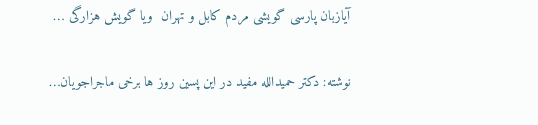آیازبان پارسی گویشی مردم کابل و تهران  ویا گویش هزارگی …

نوشته: دکتر حمیدالله مفید در این پسین روز ها برخی ماجراجویان…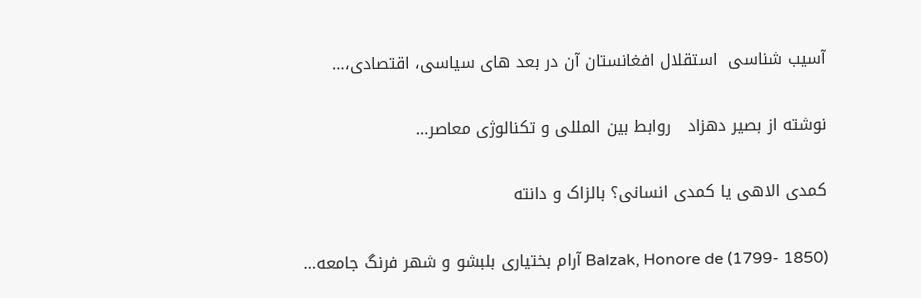آسیب شناسی  استقلال افغانستان آن در بعد های سیاسی، اقتصادی،…

نوشته از بصیر دهزاد   روابط بین المللی و تکنالوژی معاصر…

کمدی الاهی یا کمدی انسانی؟ بالزاک و دانته

Balzak, Honore de (1799- 1850) آرام بختیاری بلبشو و شهر فرنگ جامعه…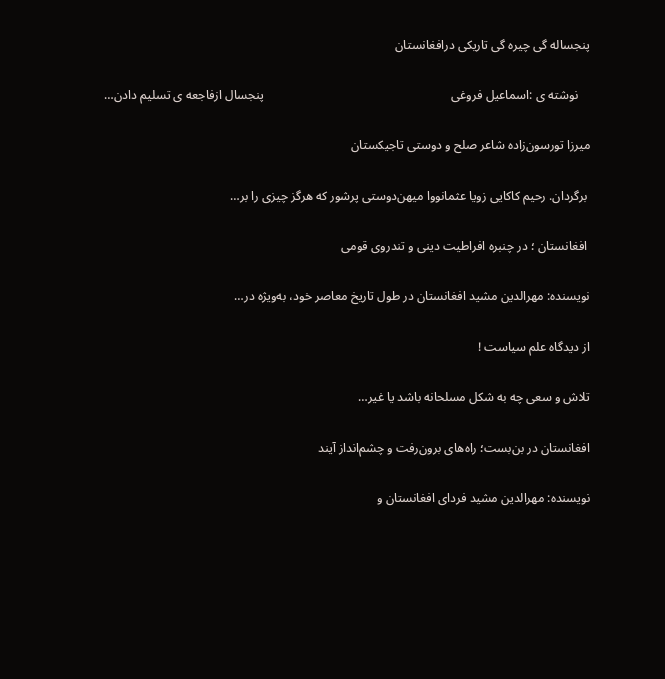پنجساله گی چیره گی تاریکی درافغانستان

    نوشته ی :اسماعیل فروغی                                                            پنجسال ازفاجعه ی تسلیم دادن…

میرزا تورسون‌زاده شاعر صلح و دوستی تاجیکستان

 برگردان. رحیم کاکایی زویا عثمانووا میهن‌دوستی پرشور که هرگز چیزی را بر…

 افغانستان ؛ در چنبره افراطیت دینی و تندروی قومی

نویسنده: مهرالدین مشید افغانستان در طول تاریخ معاصر خود، به‌ویژه در…

از دیدگاه علم سیاست !

تلاش و سعی چه به شکل مسلحانه باشد یا غیر…

افغانستان در بن‌بست؛ راه‌های برون‌رفت و چشم‌انداز آیند

نویسنده: مهرالدین مشید فردای افغانستان و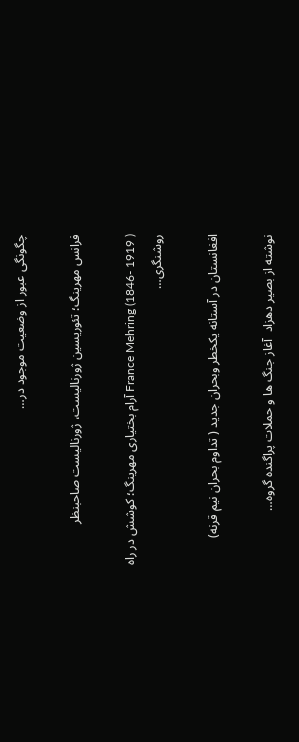چگونگی عبور از وضعیت موجود در…

فرانس مهرینگ؛ تئوریسین ژورنالیست، ژورنالیست صاحبنظر

France Mehring (1846- 1919 ) آرام بختیاری مهرینگ؛ کوشش در راه روشنگری…

افغانستان در آستانه یکخطر وبحران جدید ( تداوم بحران نیم قرنه)

نوشته از بصیر دهزاد  آغاز جنگ ها و حملات پراگنده گروه…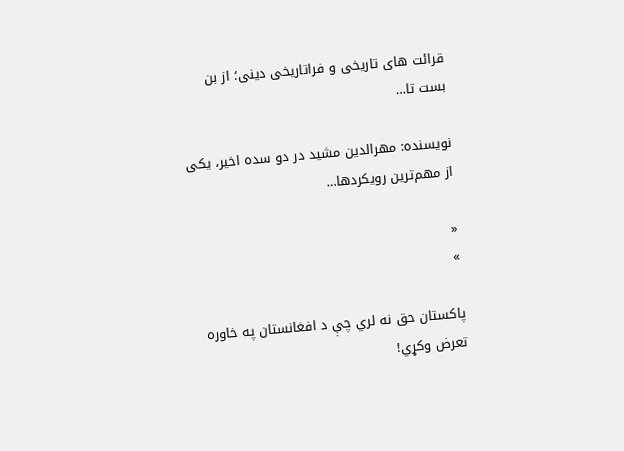قرائت های تاریخی و فراتاریخی دینی؛ از بن بست تا…

نویسنده: مهرالدین مشید در دو سده اخیر، یکی از مهم‌ترین رویکردها…

«
»

پاکستان حق نه لري چې د افغانستان په خاوره تعرض وکړي!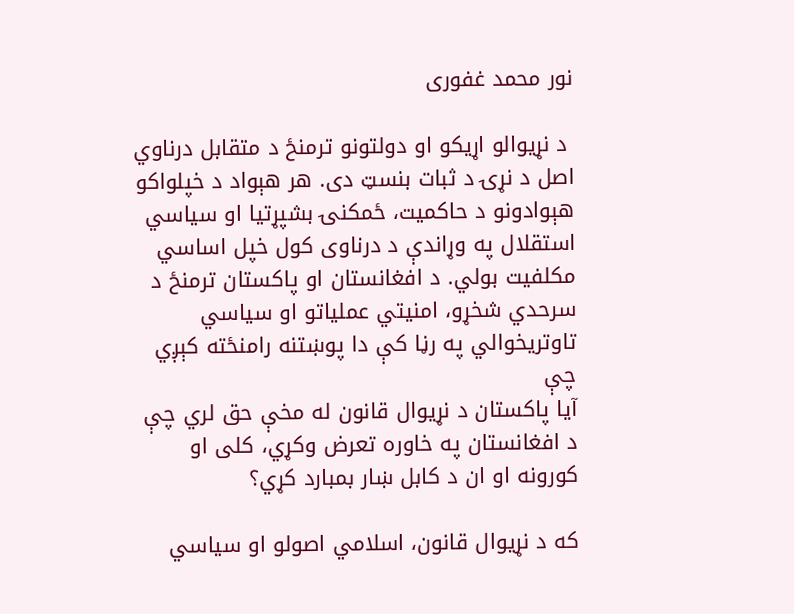نور محمد غفوری

 د نړيوالو اړيکو او دولتونو ترمنځ د متقابل درناوي اصل د نړۍ د ثبات بنسټ دی. هر هېواد د خپلواکو هېوادونو د حاکميت، ځمکنۍ بشپړتيا او سياسي استقلال په وړاندې د درناوی کول خپل اساسي مکلفيت بولي. د افغانستان او پاکستان ترمنځ د سرحدي شخړو، امنيتي عملياتو او سياسي تاوتريخوالي په رڼا کې دا پوښتنه رامنځته کېږي چې
آيا پاکستان د نړيوال قانون له مخې حق لري چې د افغانستان په خاوره تعرض وکړي، کلی او کورونه او ان د کابل ښار بمبارد کړي؟

که د نړيوال قانون، اسلامي اصولو او سياسي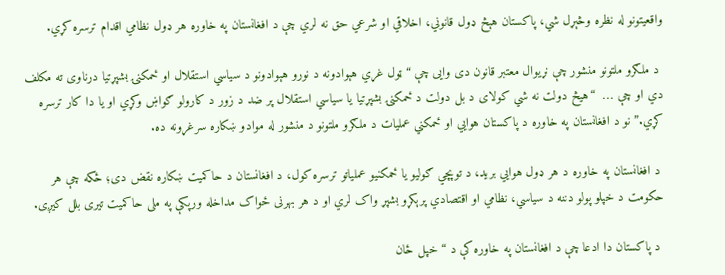واقعيتونو له نظره وڅېړل شي، پاکستان هېڅ ډول قانوني، اخلاقي او شرعي حق نه لري چې د افغانستان په خاوره هر ډول نظامي اقدام ترسره کړي.

 د ملګرو ملتونو منشور چې نړیوال معتبر قانون دی وایی چې “ټول غړي هېوادونه د نورو هېوادونو د سياسي استقلال او ځمکنۍ بشپړتيا درناوی ته مکلف دي او چې …  “هيڅ دولت نه شي کولای د بل دولت د ځمکنۍ بشپړتيا يا سياسي استقلال پر ضد د زور د کارولو ګواښ وکړي او يا دا کار ترسره کړي.” نو د افغانستان په خاوره د پاکستان هوايي او ځمکني عمليات د ملګرو ملتونو د منشور له موادو ښکاره سرغړونه ده.

 د افغانستان په خاوره د هر ډول هوايي برید، د توپچي ګولیو یا ځمکنيو عملیاتو ترسره کول، د افغانستان د حاکميت ښکاره نقض دی؛ ځکه چې هر حکومت د خپلو پولو دننه د سياسي، نظامي او اقتصادي پرېکړو بشپړ واک لري او د هر بهرنی ځواک مداخله ورپکې په ملی حاکمیت تیری بلل کیږی.

 د پاکستان دا ادعا چې د افغانستان په خاوره کې د “خپل ځان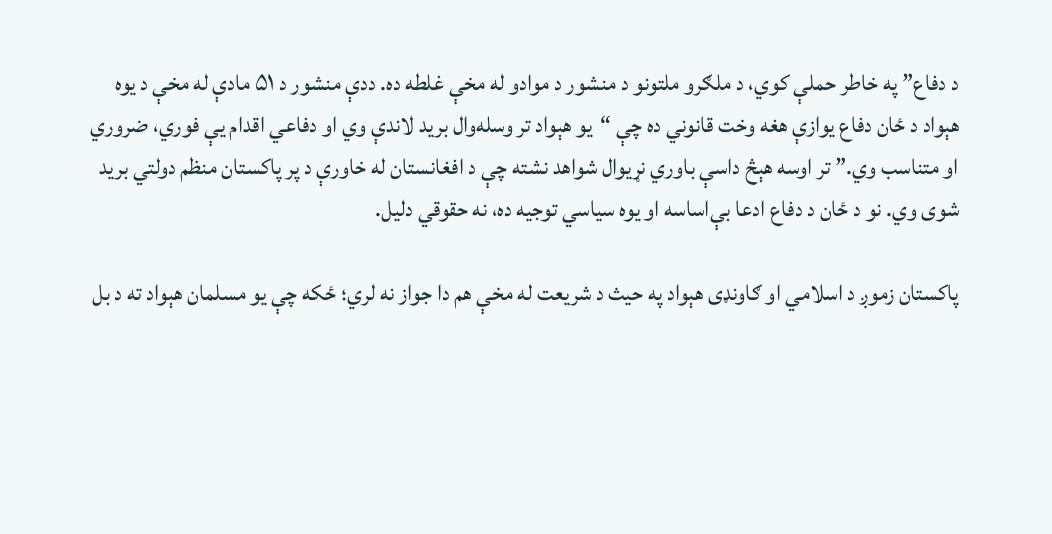د دفاع” په خاطر حملې کوي، د ملګرو ملتونو د منشور د موادو له مخې غلطه ده. ددې منشور د ۵۱ مادې له مخې د یوه هېواد د ځان دفاع يوازې هغه وخت قانوني ده چې “يو هېواد تر وسله‌وال برید لاندې وي او دفاعي اقدام یې فوري، ضروري او متناسب وي.” تر اوسه هېڅ داسې باوري نړيوال شواهد نشته چې د افغانستان له خاورې د پر پاکستان منظم دولتي بريد شوی وي. نو د ځان د دفاع ادعا بې‌اساسه او یوه سياسي توجیه ده، نه حقوقي دليل.

پاکستان زموږ د اسلامي او ګاونډی هېواد په حیث د شريعت له مخې هم دا جواز نه لري؛ ځکه چې يو مسلمان هېواد ته د بل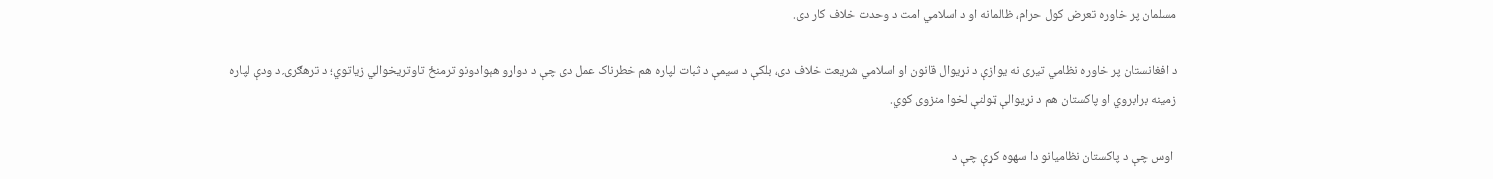مسلمان پر خاوره تعرض کول حرام، ظالمانه او د اسلامي امت د وحدت خلاف کار دی.

د افغانستان پر خاوره نظامي تیری نه يوازې د نړيوال قانون او اسلامي شریعت خلاف دی، بلکې د سيمې د ثبات لپاره هم خطرناک عمل دی چې د دواړو هېوادونو ترمنځ تاوتريخوالي زياتوي؛ د ترهګرۍ د ودې لپاره زمينه برابروي او پاکستان هم د نړیوالې ټولنې لخوا منزوی کوي.

 اوس چې د پاکستان نظامیانو دا سهوه کړې چې د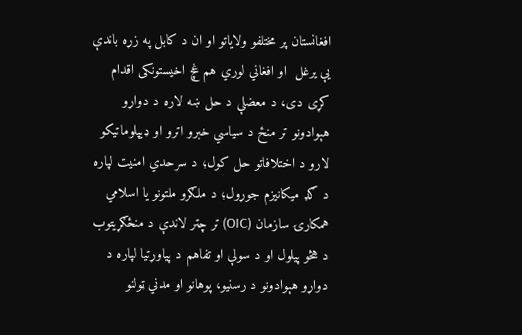افغانستان پر مختلفو ولایاتو او ان د کابل په زړه باندې یې یرغل  او افغاني لوري هم غچ اخیستونکی اقدام کړی دی، د معضلې د حل ښه لاره د دواړو هېوادونو تر منځ د سياسي خبرو اترو او ډيپلوماتيکو لارو د اختلافاتو حل کول؛ د سرحدي امنيت لپاره  د ګډ ميکانيزم جوړول؛ د ملګرو ملتونو يا اسلامي همکارۍ سازمان (OIC) تر چتر لاندې د منځګړيتوب د هڅو پيلول او د سولې او تفاهم د پياوړتيا لپاره د  دواړو هېوادونو د رسنيو، پوهانو او مدني ټولنو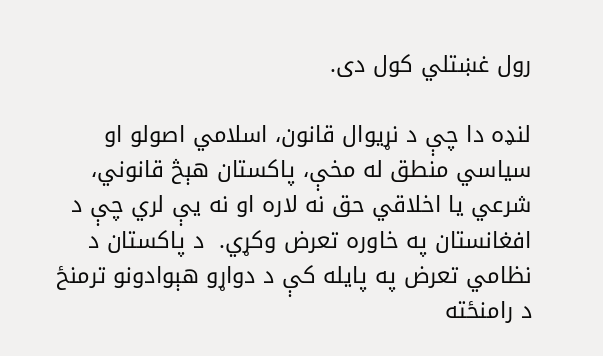رول غښتلي کول دی.

لنډه دا چې د نړيوال قانون، اسلامي اصولو او سياسي منطق له مخې، پاکستان هېڅ قانوني، شرعي يا اخلاقي حق نه لاره او نه یې لري چې د افغانستان په خاوره تعرض وکړي.  د پاکستان د نظامي تعرض په پایله کې د دواړو هېوادونو ترمنځ د رامنځته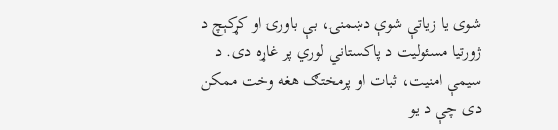شوی یا زیاتې شوې دښمنۍ، بې‌ باورۍ او کړکېچ د ژورتيا مسئولیت د پاکستاني لوري پر غاړه دی. د سيمې امنيت، ثبات او پرمختګ هغه وخت ممکن دی چې د يو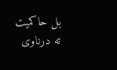بل حاکميت ته درناوی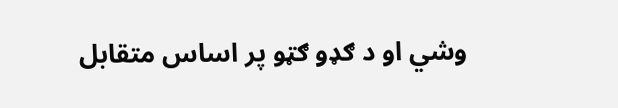وشي او د ګډو ګټو پر اساس متقابل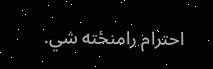احترام رامنځته شي.